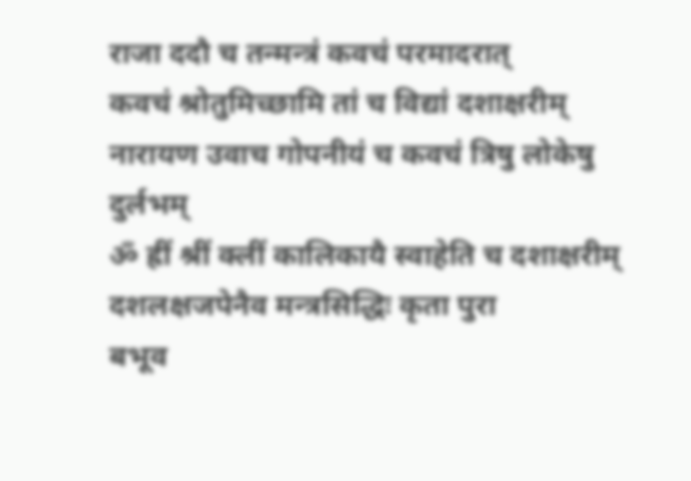राजा ददौ च तन्मन्त्रं कवचं परमादरात्
कवचं श्रोतुमिच्छामि तां च विद्यां दशाक्षरीम्
नारायण उवाच गोपनीयं च कवचं त्रिषु लोकेषु दुर्लभम्
ॐ ह्रीं श्रीं क्लीं कालिकायै स्वाहेति च दशाक्षरीम्
दशलक्षजपेनैव मन्त्रसिद्धिः कृता पुरा
बभूव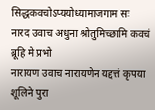सिद्धकवचोऽप्ययोध्यामाजगाम सः
नारद उवाच अधुना श्रोतुमिच्छामि कवचं ब्रूहि मे प्रभो
नारायण उवाच नारायणेन यद्दत्तं कृपया शूलिने पुरा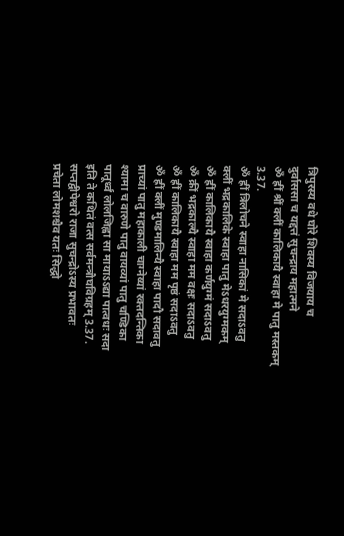त्रिपुरस्य वधे घोरे शिवस्य विजयाय च
दुर्वाससा च यद्दत्तं सुचन्द्राय महात्मने
ॐ ह्रीं श्रीं क्लीं कालिकायै स्वाहा मे पातु मस्तकम् 3.37.
ॐ ह्रीं त्रिलोचने स्वाहा नासिकां मे सदाऽवतु
क्लीं भद्रकालिके स्वाहा पातु मेऽधरयुग्मकम्
ॐ ह्रीं कालिकायै स्वाहा कर्णयुग्मं सदाऽवतु
ॐ क्रीं भद्रकाल्यै स्वाहा मम वक्षः सदाऽवतु
ॐ ह्रीं कालिकायै स्वाहा मम पृष्ठं सदाऽवतु
ॐ ह्रीं क्लीं मुण्डमालिन्यै स्वाहा पादौ सदावतु
प्राच्यां पातु महाकाली चाग्नेय्यां रक्तदन्तिका
श्यामा च वारुणे पातु वायव्यां पातु चण्डिका
पातूर्ध्वं लोलजिह्वा सा मायाऽऽद्या पात्वधः सदा
इति ते कथितं वत्स सर्वमन्त्रौघविग्रहम् 3.37.
सप्तद्वीपेश्वरो राजा सुचन्द्रोऽस्य प्रभावतः
प्रचेता लोमशश्चैव यतः सिद्धो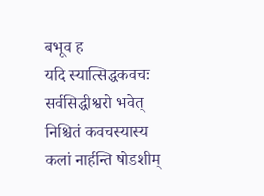बभूव ह
यदि स्यात्सिद्धकवचः सर्वसिद्धीश्वरो भवेत् निश्चितं कवचस्यास्य कलां नार्हन्ति षोडशीम्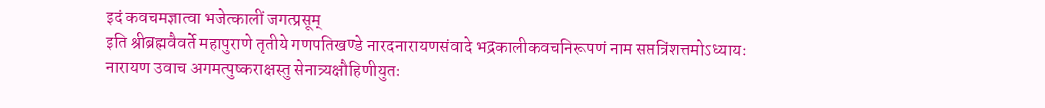इदं कवचमज्ञात्वा भजेत्कालीं जगत्प्रसूम्
इति श्रीब्रह्मवैवर्ते महापुराणे तृतीये गणपतिखण्डे नारदनारायणसंवादे भद्रकालीकवचनिरूपणं नाम सप्तत्रिंशत्तमोऽध्यायः
नारायण उवाच अगमत्पुष्कराक्षस्तु सेनात्र्यक्षौहिणीयुतः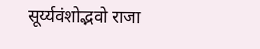सूर्य्यवंशोद्भवो राजा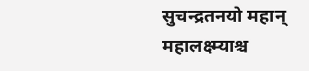सुचन्द्रतनयो महान्
महालक्ष्म्याश्च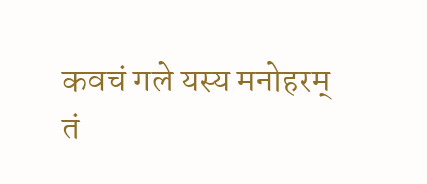कवचं गले यस्य मनोहरम्
तं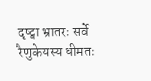दृष्ट्वा भ्रातरः सर्वे रैणुकेयस्य धीमतः